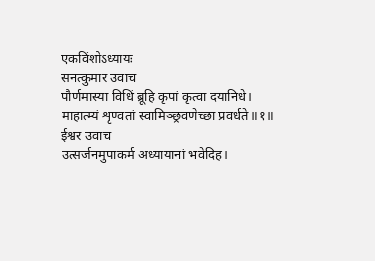एकविंशोऽध्यायः
सनत्कुमार उवाच
पौर्णमास्या विधिं ब्रूहि कृपां कृत्वा दयानिधे।
माहात्म्यं शृण्वतां स्वामिञ्छ्रवणेच्छा प्रवर्धते॥१॥
ईश्वर उवाच
उत्सर्जनमुपाकर्म अध्यायानां भवेदिह।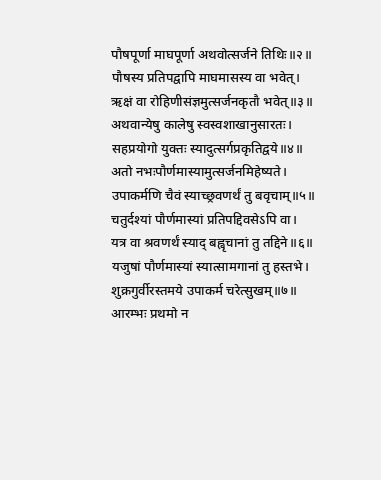पौषपूर्णा माघपूर्णा अथवोत्सर्जने तिथिः॥२॥
पौषस्य प्रतिपद्वापि माघमासस्य वा भवेत्।
ऋक्षं वा रोहिणीसंज्ञमुत्सर्जनकृतौ भवेत्॥३॥
अथवान्येषु कालेषु स्वस्वशाखानुसारतः।
सहप्रयोगो युक्तः स्यादुत्सर्गप्रकृतिद्वये॥४॥
अतो नभःपौर्णमास्यामुत्सर्जनमिहेष्यते।
उपाकर्मणि चैवं स्याच्छ्रवणर्थं तु बवृचाम्॥५॥
चतुर्दश्यां पौर्णमास्यां प्रतिपद्दिवसेऽपि वा।
यत्र वा श्रवणर्थं स्याद् बह्वृचानां तु तद्दिने॥६॥
यजुषां पौर्णमास्यां स्यात्सामगानां तु हस्तभे।
शुक्रगुर्वीरस्तमये उपाकर्म चरेत्सुखम्॥७॥
आरम्भः प्रथमो न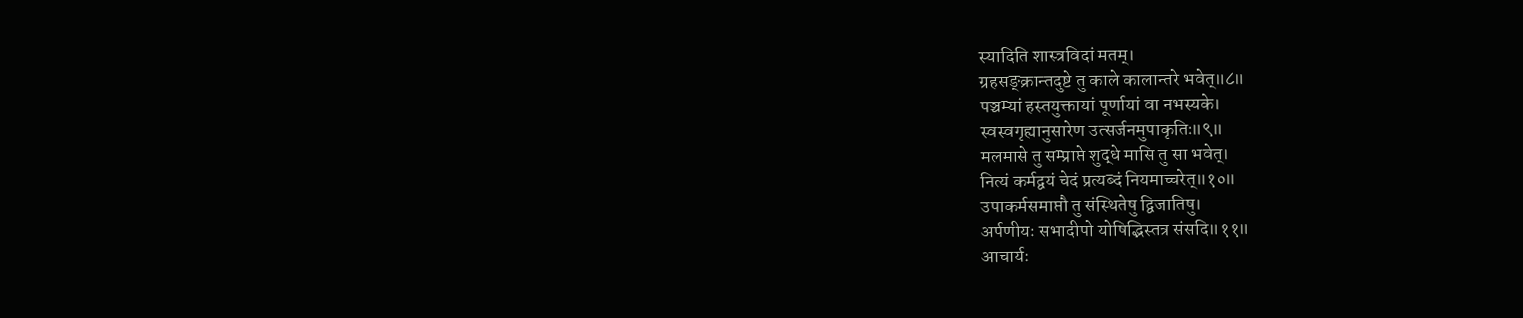स्यादिति शास्त्रविदां मतम्।
ग्रहसङ्क्रान्तदुष्टे तु काले कालान्तरे भवेत्॥८॥
पञ्चम्यां हस्तयुक्तायां पूर्णायां वा नभस्यके।
स्वस्वगृह्यानुसारेण उत्सर्जनमुपाकृतिः॥९॥
मलमासे तु सम्प्राप्ते शुद्धे मासि तु सा भवेत्।
नित्यं कर्मद्वयं चेदं प्रत्यब्दं नियमाच्चरेत्॥१०॥
उपाकर्मसमाप्तौ तु संस्थितेषु द्विजातिषु।
अर्पणीयः सभादीपो योषिद्भिस्तत्र संसदि॥११॥
आचार्यः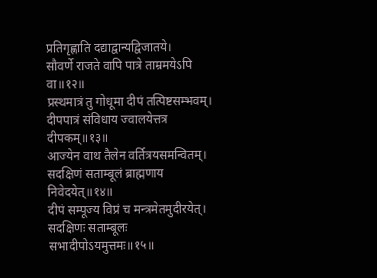प्रतिगृह्णाति दद्याद्वान्यद्विजातये।
सौवर्णे राजते वापि पात्रे ताम्रमयेऽपि वा॥१२॥
प्रस्थमात्रं तु गोधूमा दीपं तत्पिष्टसम्भवम्।
दीपपात्रं संविधाय ज्वालयेत्तत्र दीपकम्॥१३॥
आज्येन वाथ तैलेन वर्तित्रयसमन्वितम्।
सदक्षिणं सताम्बूलं ब्राह्मणाय निवेदयेत्॥१४॥
दीपं सम्पूज्य विप्रं च मन्त्रमेतमुदीरयेत्।
सदक्षिणः सताम्बूलः सभादीपोऽयमुत्तमः॥१५॥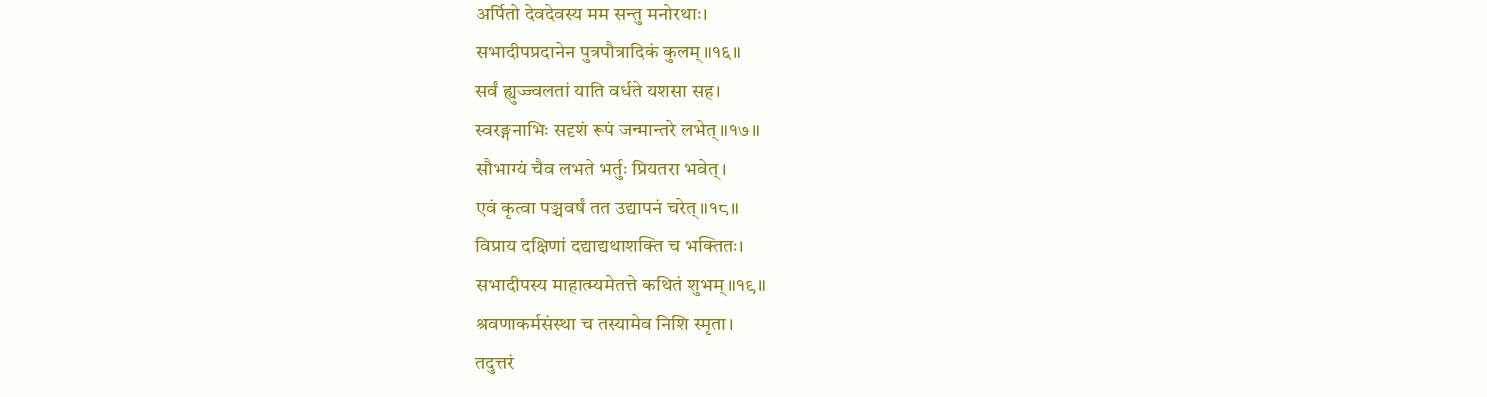अर्पितो देवदेवस्य मम सन्तु मनोरथाः।
सभादीपप्रदानेन पुत्रपौत्रादिकं कुलम्॥१६॥
सर्वं ह्युज्ज्वलतां याति वर्धते यशसा सह।
स्वरङ्गनाभिः सदृशं रूपं जन्मान्तरे लभेत्॥१७॥
सौभाग्यं चैव लभते भर्तुः प्रियतरा भवेत्।
एवं कृत्वा पञ्चवर्षं तत उद्यापनं चरेत्॥१८॥
विप्राय दक्षिणां दद्याद्यथाशक्ति च भक्तितः।
सभादीपस्य माहात्म्यमेतत्ते कथितं शुभम्॥१९॥
श्रवणाकर्मसंस्था च तस्यामेव निशि स्मृता।
तदुत्तरं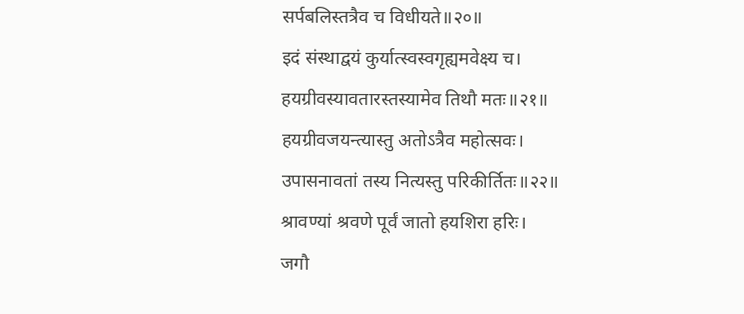सर्पबलिस्तत्रैव च विधीयते॥२०॥
इदं संस्थाद्वयं कुर्यात्स्वस्वगृह्यमवेक्ष्य च।
हयग्रीवस्यावतारस्तस्यामेव तिथौ मतः॥२१॥
हयग्रीवजयन्त्यास्तु अतोऽत्रैव महोत्सवः।
उपासनावतां तस्य नित्यस्तु परिकीर्तितः॥२२॥
श्रावण्यां श्रवणे पूर्वं जातो हयशिरा हरिः।
जगौ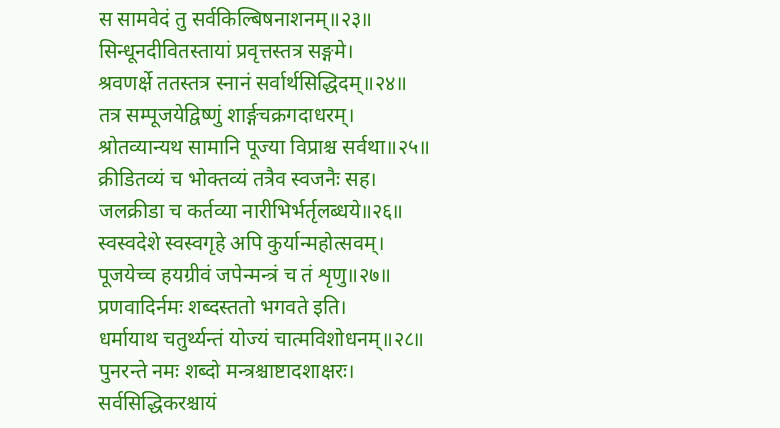स सामवेदं तु सर्वकिल्बिषनाशनम्॥२३॥
सिन्धूनदीवितस्तायां प्रवृत्तस्तत्र सङ्गमे।
श्रवणर्क्षे ततस्तत्र स्नानं सर्वार्थसिद्धिदम्॥२४॥
तत्र सम्पूजयेद्विष्णुं शार्ङ्गचक्रगदाधरम्।
श्रोतव्यान्यथ सामानि पूज्या विप्राश्च सर्वथा॥२५॥
क्रीडितव्यं च भोक्तव्यं तत्रैव स्वजनैः सह।
जलक्रीडा च कर्तव्या नारीभिर्भर्तृलब्धये॥२६॥
स्वस्वदेशे स्वस्वगृहे अपि कुर्यान्महोत्सवम्।
पूजयेच्च हयग्रीवं जपेन्मन्त्रं च तं शृणु॥२७॥
प्रणवादिर्नमः शब्दस्ततो भगवते इति।
धर्मायाथ चतुर्थ्यन्तं योज्यं चात्मविशोधनम्॥२८॥
पुनरन्ते नमः शब्दो मन्त्रश्चाष्टादशाक्षरः।
सर्वसिद्धिकरश्चायं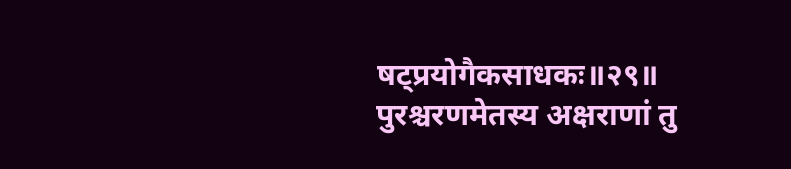षट्प्रयोगैकसाधकः॥२९॥
पुरश्चरणमेतस्य अक्षराणां तु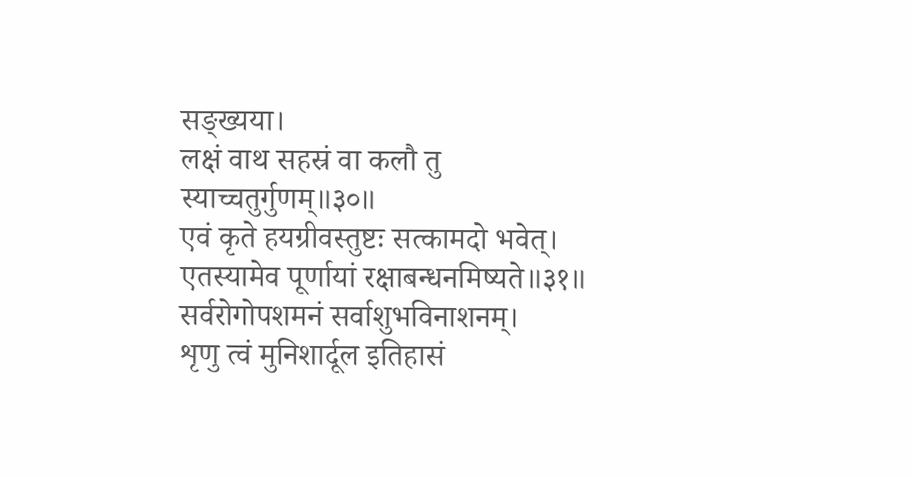सङ्ख्यया।
लक्षं वाथ सहस्रं वा कलौ तु स्याच्चतुर्गुणम्॥३०॥
एवं कृते हयग्रीवस्तुष्टः सत्कामदो भवेत्।
एतस्यामेव पूर्णायां रक्षाबन्धनमिष्यते॥३१॥
सर्वरोगोपशमनं सर्वाशुभविनाशनम्।
शृणु त्वं मुनिशार्दूल इतिहासं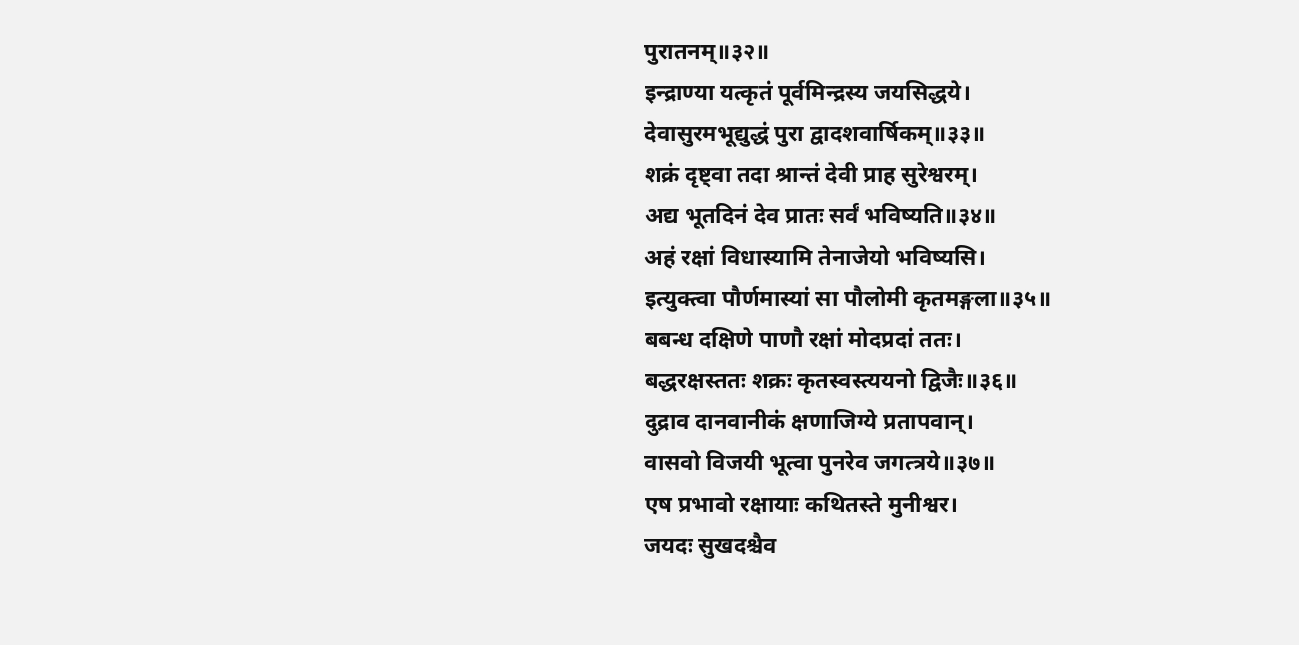पुरातनम्॥३२॥
इन्द्राण्या यत्कृतं पूर्वमिन्द्रस्य जयसिद्धये।
देवासुरमभूद्युद्धं पुरा द्वादशवार्षिकम्॥३३॥
शक्रं दृष्ट्वा तदा श्रान्तं देवी प्राह सुरेश्वरम्।
अद्य भूतदिनं देव प्रातः सर्वं भविष्यति॥३४॥
अहं रक्षां विधास्यामि तेनाजेयो भविष्यसि।
इत्युक्त्वा पौर्णमास्यां सा पौलोमी कृतमङ्गला॥३५॥
बबन्ध दक्षिणे पाणौ रक्षां मोदप्रदां ततः।
बद्धरक्षस्ततः शक्रः कृतस्वस्त्ययनो द्विजैः॥३६॥
दुद्राव दानवानीकं क्षणाजिग्ये प्रतापवान्।
वासवो विजयी भूत्वा पुनरेव जगत्त्रये॥३७॥
एष प्रभावो रक्षायाः कथितस्ते मुनीश्वर।
जयदः सुखदश्चैव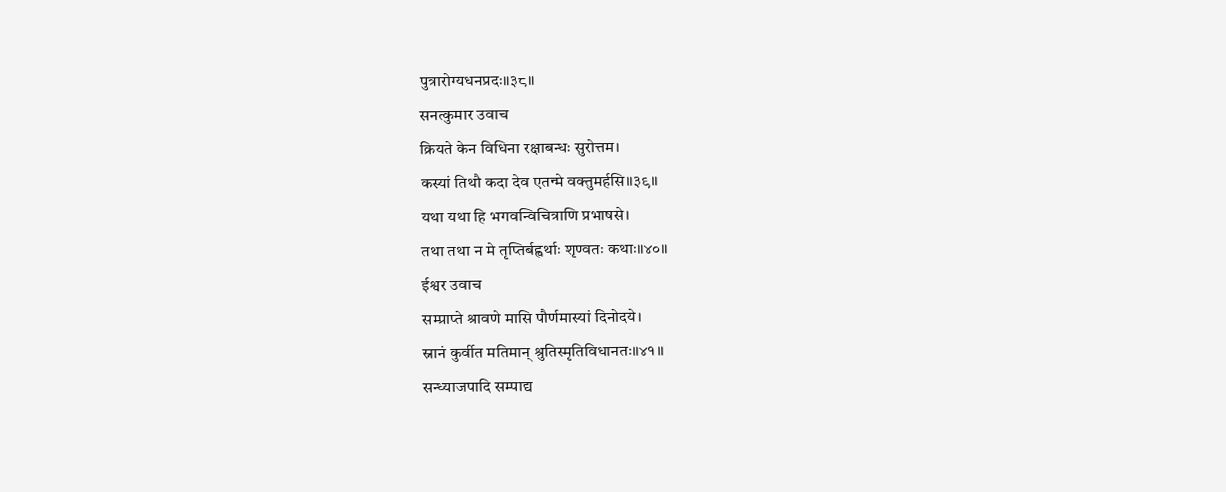पुत्रारोग्यधनप्रदः॥३८॥
सनत्कुमार उवाच
क्रियते केन विधिना रक्षाबन्धः सुरोत्तम।
कस्यां तिथौ कदा देव एतन्मे वक्तुमर्हसि॥३९॥
यथा यथा हि भगवन्विचित्राणि प्रभाषसे।
तथा तथा न मे तृप्तिर्बह्वर्थाः शृण्वतः कथाः॥४०॥
ईश्वर उवाच
सम्प्राप्ते श्रावणे मासि पौर्णमास्यां दिनोदये।
स्नानं कुर्वीत मतिमान् श्रुतिस्मृतिविधानतः॥४१॥
सन्ध्याजपादि सम्पाद्य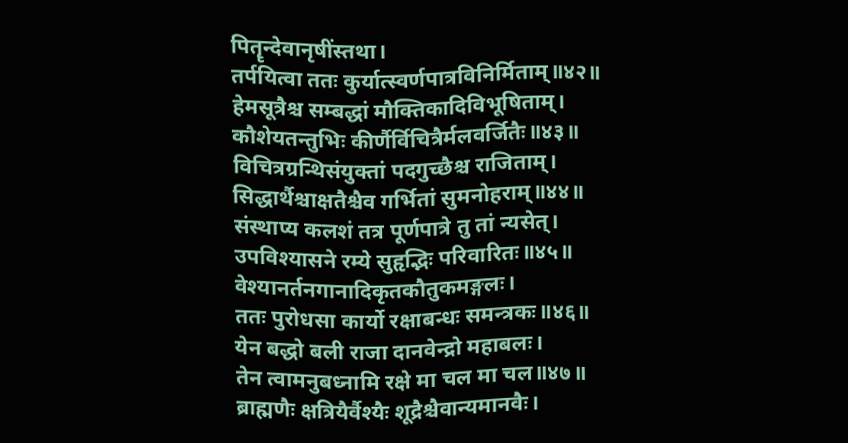पितॄन्देवानृषींस्तथा।
तर्पयित्वा ततः कुर्यात्स्वर्णपात्रविनिर्मिताम्॥४२॥
हेमसूत्रैश्च सम्बद्धां मौक्तिकादिविभूषिताम्।
कौशेयतन्तुभिः कीर्णैर्विचित्रैर्मलवर्जितैः॥४३॥
विचित्रग्रन्थिसंयुक्तां पदगुच्छैश्च राजिताम्।
सिद्धार्थैश्चाक्षतैश्चैव गर्भितां सुमनोहराम्॥४४॥
संस्थाप्य कलशं तत्र पूर्णपात्रे तु तां न्यसेत्।
उपविश्यासने रम्ये सुहृद्भिः परिवारितः॥४५॥
वेश्यानर्तनगानादिकृतकौतुकमङ्गलः।
ततः पुरोधसा कार्यो रक्षाबन्धः समन्त्रकः॥४६॥
येन बद्धो बली राजा दानवेन्द्रो महाबलः।
तेन त्वामनुबध्नामि रक्षे मा चल मा चल॥४७॥
ब्राह्मणैः क्षत्रियैर्वैश्यैः शूद्रैश्चैवान्यमानवैः।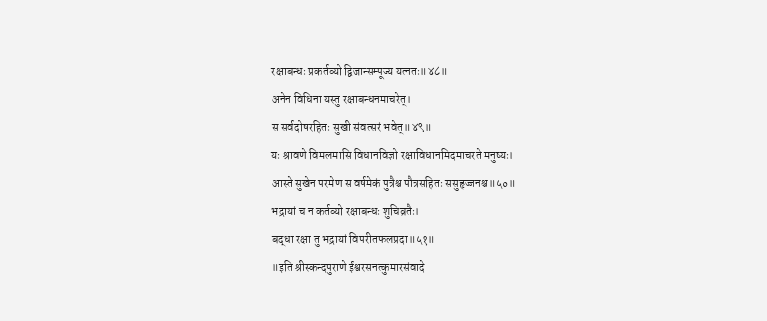रक्षाबन्धः प्रकर्तव्यो द्विजान्सम्पूज्य यत्नतः॥४८॥
अनेन विधिना यस्तु रक्षाबन्धनमाचरेत्।
स सर्वदोषरहितः सुखी संवत्सरं भवेत्॥४९॥
यः श्रावणे विमलमासि विधानविज्ञो रक्षाविधानमिदमाचरते मनुष्यः।
आस्ते सुखेन परमेण स वर्षमेकं पुत्रैश्च पौत्रसहितः ससुहृज्जनश्च॥५०॥
भद्रायां च न कर्तव्यो रक्षाबन्धः शुचिव्रतैः।
बद्धा रक्षा तु भद्रायां विपरीतफलप्रदा॥५१॥
॥इति श्रीस्कन्दपुराणे ईश्वरसनत्कुमारसंवादे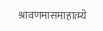श्रावणमासमाहात्म्ये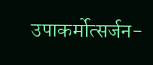उपाकर्मोत्सर्जन-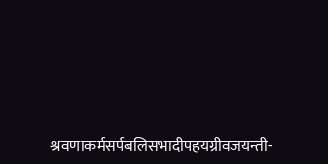श्रवणाकर्मसर्पबलिसभादीपहयग्रीवजयन्ती-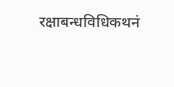रक्षाबन्धविधिकथनं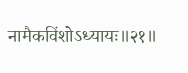नामैकविंशोऽध्यायः॥२१॥